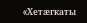«Хетæгкаты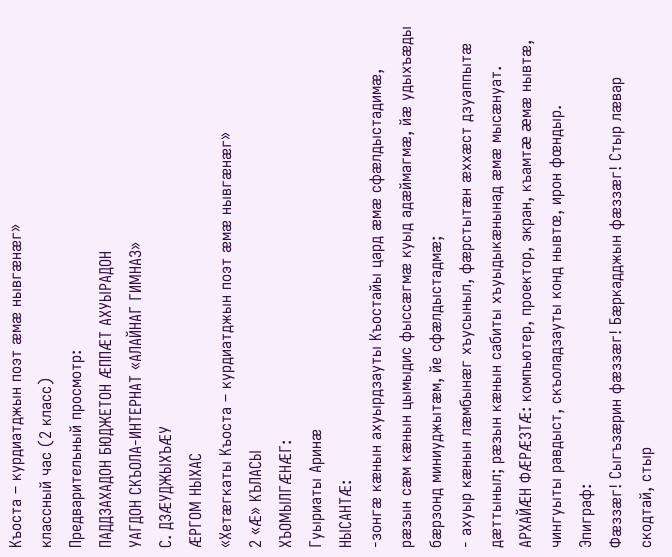Къоста – курдиатджын поэт æмæ нывгæнæг»
классный час (2 класс)
Предварительный просмотр:
ПАДДЗАХАДОН БЮДЖЕТОН ÆППÆТ АХУЫРАДОН
УАГДОН СКЪОЛА-ИНТЕРНАТ «АЛАЙНАГ ГИМНАЗ»
С. ДЗÆУДЖЫХЪÆУ
ÆРГОМ НЫХАС
«Хетæгкаты Къоста – курдиатджын поэт æмæ нывгæнæг»
2 «Ӕ» КЪЛАСЫ
ХЪОМЫЛГÆНÆГ:
Гуыриаты Аринæ
НЫСАНТÆ:
-зонгæ кæнын ахуырдзауты Къостайы цард æмæ сфæлдыстадимæ,
рæзын сæм кæнын цымыдис фыссæгмæ куыд адæймагмæ, йæ удыхъæды бæрзонд миниуджытæм, йе сфæлдыстадмæ;
- ахуыр кæнын лæмбынæг хъусыныл, фæрстытæн æххæст дзуаппытæ дæттыныл; рæзын кæнын сабиты хъуыдыкæнынад æмæ мысæнуат.
АРХАЙÆН ФÆРÆЗТÆ: компьютер, проектор, экран, къамтæ æмæ нывтæ, чингуыты равдыст, скъоладзауты конд нывтœ, ирон фœндыр.
Эпиграф:
Фæззæг! Сыгъзæрин фæззæг! Бæркадджын фæззæг! Стыр лæвар скодтай, стыр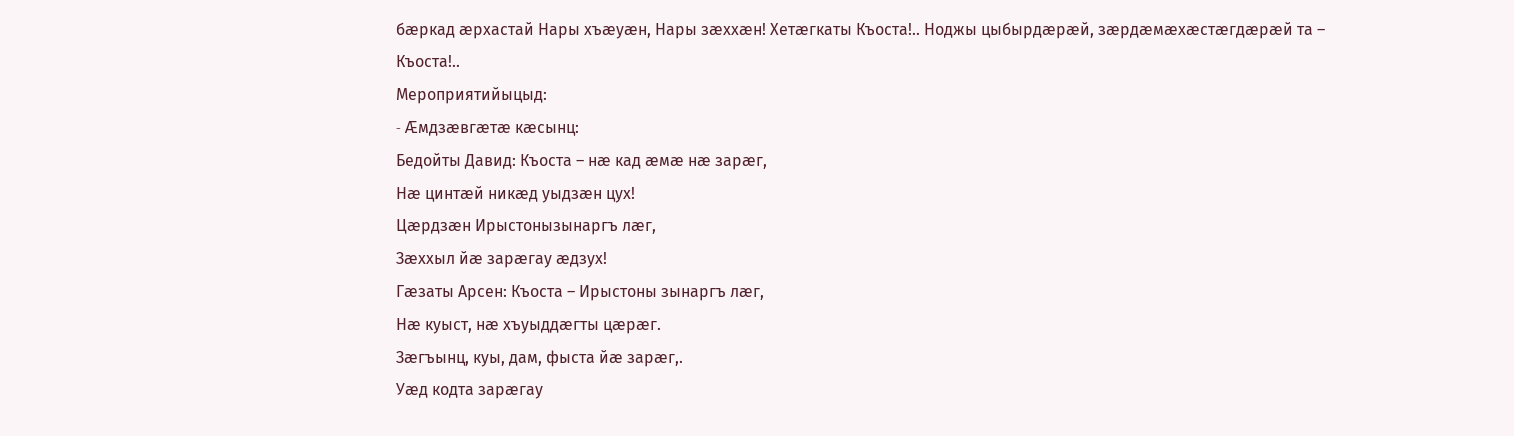бæркад æрхастай Нары хъæуæн, Нары зæххæн! Хетæгкаты Къоста!.. Ноджы цыбырдæрæй, зæрдæмæхæстæгдæрæй та – Къоста!..
Мероприятийыцыд:
- Æмдзæвгæтæ кæсынц:
Бедойты Давид: Къоста – нæ кад æмæ нæ зарæг,
Нæ цинтæй никæд уыдзæн цух!
Цæрдзæн Ирыстонызынаргъ лæг,
Зæххыл йæ зарæгау æдзух!
Гæзаты Арсен: Къоста – Ирыстоны зынаргъ лæг,
Нæ куыст, нæ хъуыддæгты цæрæг.
Зæгъынц, куы, дам, фыста йæ зарæг,.
Уæд кодта зарæгау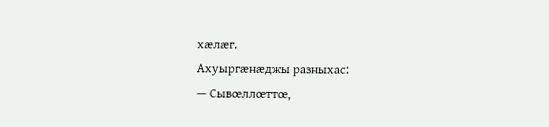хæлæг.
Ахуыргæнæджы разныхас:
— Сывœллœттœ,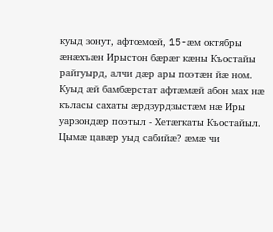куыд зонут, афтœмœй, 15-æм октябры æнæхъæн Ирыстон бæрæг кæны Къостайы райгуырд, алчи дæр ары поэтæн йæ ном. Куыд æй бамбæрстат афтæмæй абон мах нæ къласы сахаты æрдзурдзыстæм нæ Иры уарзондæр поэтыл - Хетæгкаты Къостайыл. Цымæ цавæр уыд сабийæ? æмæ чи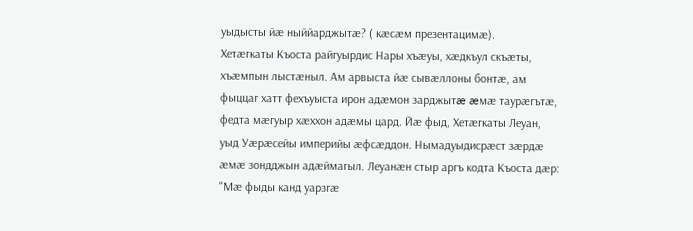уыдысты йæ ныййарджытæ? ( кæсæм презентацимæ).
Хетæгкаты Къоста райгуырдис Нары хъæуы, хæдкъул скъæты, хъæмпын лыстæныл. Ам арвыста йæ сывæллоны бонтæ, ам фыццаг хатт фехъуыста ирон адæмон зарджытæ æмæ таурæгътæ, федта мæгуыр хæххон адæмы цард. Йæ фыд, Хетæгкаты Леуан, уыд Уæрæсейы империйы æфсæддон. Нымадуыдисрæст зæрдæ æмæ зондджын адæймагыл. Леуанæн стыр аргъ кодта Къоста дæр: "Мæ фыды канд уарзгæ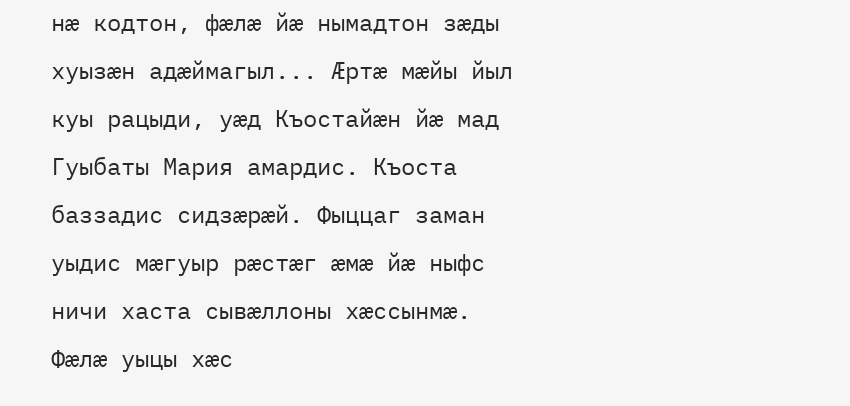нæ кодтон, фæлæ йæ нымадтон зæды хуызæн адæймагыл... Æртæ мæйы йыл куы рацыди, уæд Къостайæн йæ мад Гуыбаты Мария амардис. Къоста баззадис сидзæрæй. Фыццаг заман уыдис мæгуыр рæстæг æмæ йæ ныфс ничи хаста сывæллоны хæссынмæ. Фæлæ уыцы хæс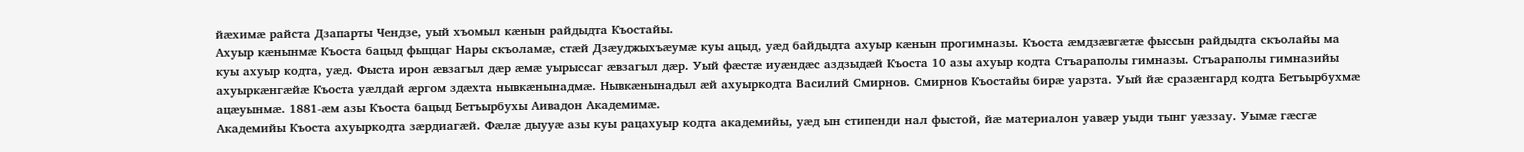йæхимæ райста Дзапарты Чендзе, уый хъомыл кæнын райдыдта Къостайы.
Ахуыр кæнынмæ Къоста бацыд фыццаг Нары скъоламæ, стæй Дзæуджыхъæумæ куы ацыд, уæд байдыдта ахуыр кæнын прогимназы. Къоста æмдзæвгæтæ фыссын райдыдта скъолайы ма куы ахуыр кодта, уæд. Фыста ирон æвзагыл дæр æмæ уырыссаг æвзагыл дæр. Уый фæстæ иуæндæс аздзыдæй Къоста 10 азы ахуыр кодта Стъараполы гимназы. Стъараполы гимназийы ахуыркæнгæйæ Къоста уæлдай æргом здæхта нывкæнынадмæ. Нывкæнынадыл æй ахуыркодта Василий Смирнов. Смирнов Къостайы бирæ уарзта. Уый йæ сразæнгард кодта Бетъырбухмæ ацæуынмæ. 1881-æм азы Къоста бацыд Бетъырбухы Аивадон Академимæ.
Академийы Къоста ахуыркодта зæрдиагæй. Фæлæ дыууæ азы куы рацахуыр кодта академийы, уæд ын стипенди нал фыстой, йæ материалон уавæр уыди тынг уæззау. Уымæ гæсгæ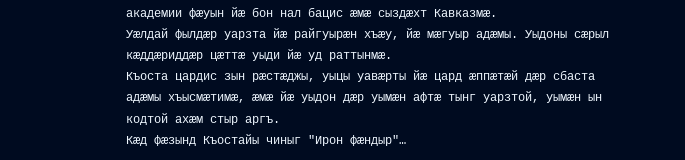академии фæуын йæ бон нал бацис æмæ сыздæхт Кавказмæ.
Уæлдай фылдæр уарзта йæ райгуырæн хъæу, йæ мæгуыр адæмы. Уыдоны сæрыл кæддæриддæр цæттæ уыди йæ уд раттынмæ.
Къоста цардис зын рæстæджы, уыцы уавæрты йæ цард æппæтæй дæр сбаста адæмы хъысмæтимæ, æмæ йæ уыдон дæр уымæн афтæ тынг уарзтой, уымæн ын кодтой ахæм стыр аргъ.
Кæд фæзынд Къостайы чиныг "Ирон фæндыр"…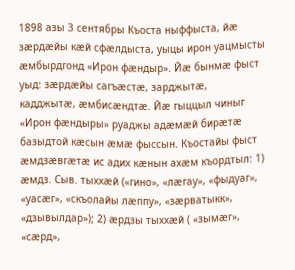1898 азы 3 сентябры Къоста ныффыста, йæ зæрдæйы кæй сфæлдыста, уыцы ирон уацмысты æмбырдгонд «Ирон фæндыр». Йæ бынмæ фыст уыд: зæрдæйы сагъæстæ, зарджытæ, кадджытæ, æмбисæндтæ. Йæ гыццыл чиныг «Ирон фæндыры» руаджы адæмæй бирæтæ базыдтой кæсын æмæ фыссын. Къостайы фыст æмдзæвгæтæ ис адих кæнын ахæм къордтыл: 1) æмдз. Сыв. тыххæй («гино», «лæгау», «фыдуаг», «уасæг», «скъолайы лæппу», «зæрватыкк», «дзывылдар»); 2) æрдзы тыххæй ( «зымæг», «сæрд»,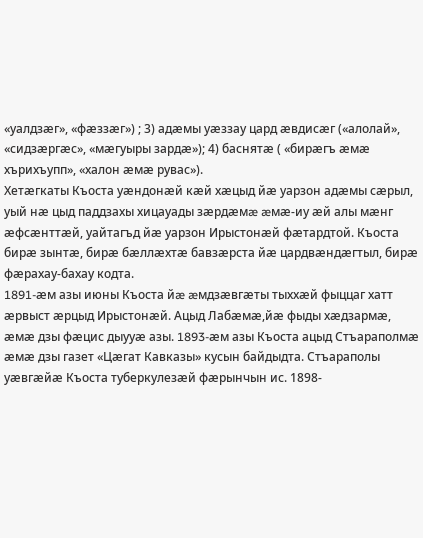«уалдзæг», «фæззæг») ; 3) адæмы уæззау цард æвдисæг («алолай», «сидзæргæс», «мæгуыры зардæ»); 4) баснятæ ( «бирæгъ æмæ хърихъупп», «халон æмæ рувас»).
Хетæгкаты Къоста уæндонæй кæй хæцыд йæ уарзон адæмы сæрыл, уый нæ цыд паддзахы хицауады зæрдæмæ æмæ-иу æй алы мæнг æфсæнттæй, уайтагъд йæ уарзон Ирыстонæй фæтардтой. Къоста бирæ зынтæ, бирæ бæллæхтæ бавзæрста йæ цардвæндæгтыл, бирæ фæрахау-бахау кодта.
1891-æм азы июны Къоста йæ æмдзæвгæты тыххæй фыццаг хатт æрвыст æрцыд Ирыстонæй. Ацыд Лабæмæ,йæ фыды хæдзармæ, æмæ дзы фæцис дыууæ азы. 1893-æм азы Къоста ацыд Стъараполмæ æмæ дзы газет «Цæгат Кавказы» кусын байдыдта. Стъараполы уæвгæйæ Къоста туберкулезæй фæрынчын ис. 1898-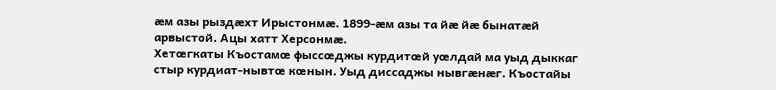æм азы рыздæхт Ирыстонмæ. 1899-æм азы та йæ йæ бынатæй арвыстой. Ацы хатт Херсонмæ.
Хетœгкаты Къостамœ фыссœджы курдитœй уœлдай ма уыд дыккаг стыр курдиат-нывтœ кœнын. Уыд диссаджы нывгæнæг. Къостайы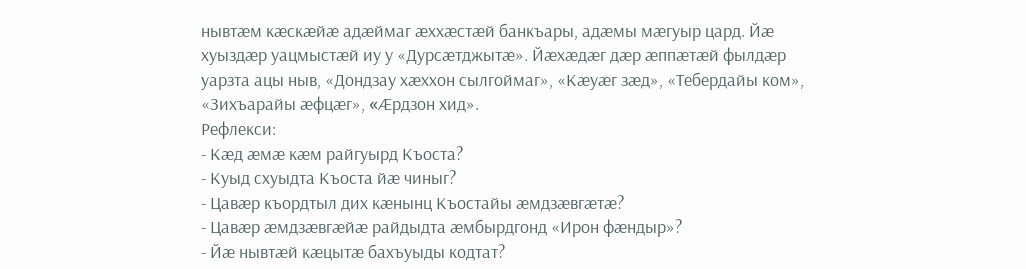нывтæм кæскæйæ адæймаг æххæстæй банкъары, адæмы мæгуыр цард. Йæ хуыздæр уацмыстæй иу у «Дурсæтджытæ». Йæхæдæг дæр æппæтæй фылдæр уарзта ацы ныв, «Дондзау хæххон сылгоймаг», «Кæуæг зæд», «Тебердайы ком», «Зихъарайы æфцæг», «Æрдзон хид».
Рефлекси:
- Кæд æмæ кæм райгуырд Къоста?
- Куыд схуыдта Къоста йæ чиныг?
- Цавæр къордтыл дих кæнынц Къостайы æмдзæвгæтæ?
- Цавæр æмдзæвгæйæ райдыдта æмбырдгонд «Ирон фæндыр»?
- Йæ нывтæй кæцытæ бахъуыды кодтат?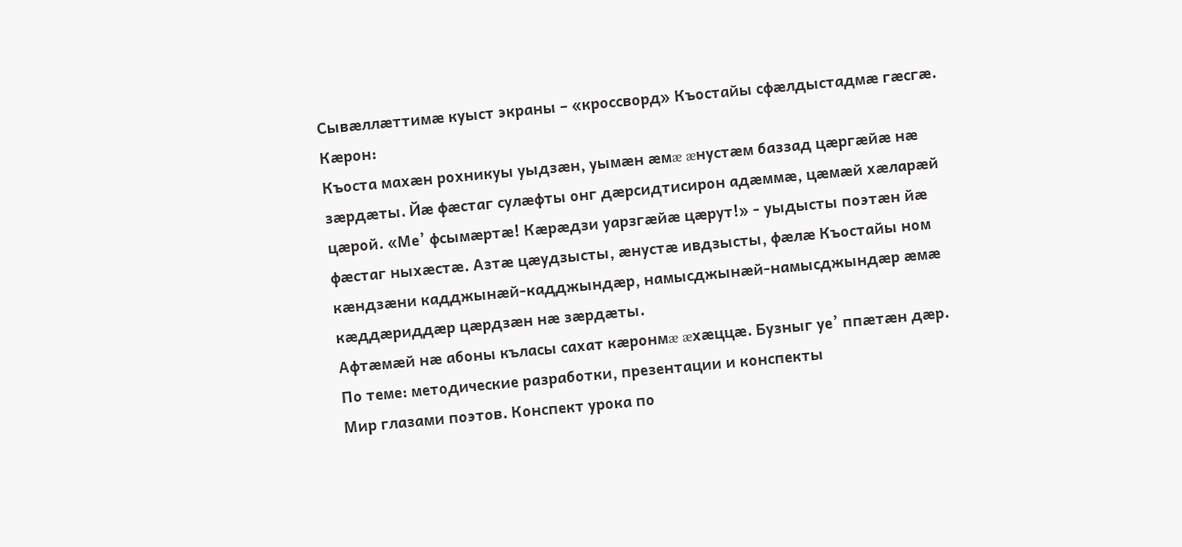Сывæллæттимæ куыст экраны – «кроссворд» Къостайы сфæлдыстадмæ гæсгæ.
Кæрон:
Къоста махæн рохникуы уыдзæн, уымæн æмæ æнустæм баззад цæргæйæ нæ зæрдæты. Йæ фæстаг сулæфты онг дæрсидтисирон адæммæ, цæмæй хæларæй цæрой. «Ме’ фсымæртæ! Кæрæдзи уарзгæйæ цæрут!» - уыдысты поэтæн йæ фæстаг ныхæстæ. Азтæ цæудзысты, æнустæ ивдзысты, фæлæ Къостайы ном кæндзæни кадджынæй-кадджындæр, намысджынæй-намысджындæр æмæ кæддæриддæр цæрдзæн нæ зæрдæты.
Афтæмæй нæ абоны къласы сахат кæронмæ æхæццæ. Бузныг уе’ ппæтæн дæр.
По теме: методические разработки, презентации и конспекты
Мир глазами поэтов. Конспект урока по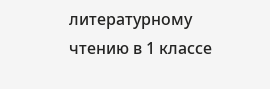литературному чтению в 1 классе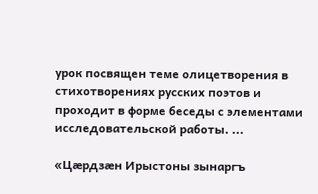урок посвящен теме олицетворения в стихотворениях русских поэтов и проходит в форме беседы с элементами исследовательской работы. ...

«Цæрдзæн Ирыстоны зынаргъ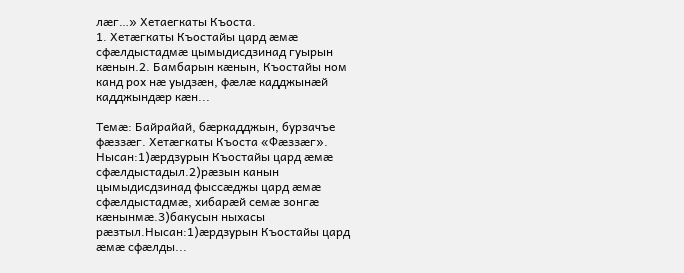лæг…» Хетаегкаты Къоста.
1. Хетæгкаты Къостайы цард æмæ сфæлдыстадмæ цымыдисдзинад гуырын кæнын.2. Бамбарын кæнын, Къостайы ном канд рох нæ уыдзæн, фæлæ кадджынæй кадджындæр кæн...

Темæ: Байрайай, бæркадджын, бурзачъе фæззæг. Хетæгкаты Къоста «Фæззæг».
Нысан:1)æрдзурын Къостайы цард æмæ сфæлдыстадыл.2)рæзын канын цымыдисдзинад фыссæджы цард æмæ сфæлдыстадмæ, хибарæй семæ зонгæ кæнынмæ.3)бакусын ныхасы рæзтыл.Нысан:1)æрдзурын Къостайы цард æмæ сфæлды...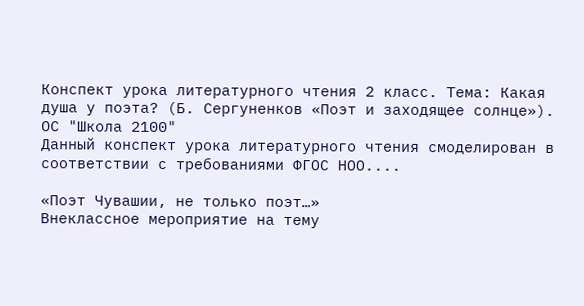Конспект урока литературного чтения 2 класс. Тема: Какая душа у поэта? (Б. Сергуненков «Поэт и заходящее солнце»). ОС "Школа 2100"
Данный конспект урока литературного чтения смоделирован в соответствии с требованиями ФГОС НОО....

«Поэт Чувашии, не только поэт…»
Внеклассное мероприятие на тему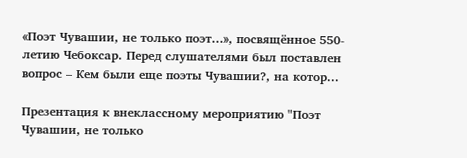«Поэт Чувашии, не только поэт…», посвящённое 550-летию Чебоксар. Перед слушателями был поставлен вопрос – Кем были еще поэты Чувашии?, на котор...

Презентация к внеклассному мероприятию "Поэт Чувашии, не только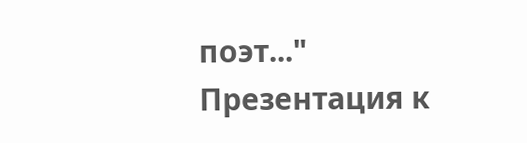поэт..."
Презентация к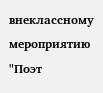внеклассному мероприятию "Поэт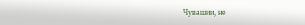Чувашии, не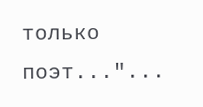только поэт..."...